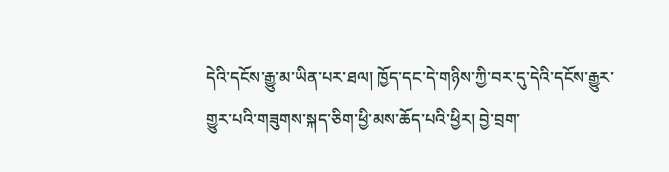དེའི་དངོས་རྒྱུ་མ་ཡིན་པར་ཐལ། ཁྱོད་དང་དེ་གཉིས་ཀྱི་བར་དུ་དེའི་དངོས་རྒྱུར་གྱུར་པའི་གཟུགས་སྐད་ཅིག་ཕྱི་མས་ཆོད་པའི་ཕྱིར། བྱེ་བྲག་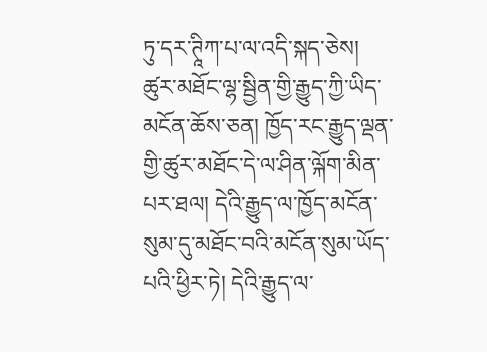ཏུ་དར་ཊཱིཀ་པ་ལ་འདི་སྐད་ཅེས། ཚུར་མཐོང་ལྷ་སྦྱིན་གྱི་རྒྱུད་ཀྱི་ཡིད་མངོན་ཆོས་ཅན། ཁྱོད་རང་རྒྱུད་ལྡན་གྱི་ཚུར་མཐོང་དེ་ལ་ཤིན་ལྐོག་མིན་པར་ཐལ། དེའི་རྒྱུད་ལ་ཁྱོད་མངོན་སུམ་དུ་མཐོང་བའི་མངོན་སུམ་ཡོད་པའི་ཕྱིར་ཏེ། དེའི་རྒྱུད་ལ་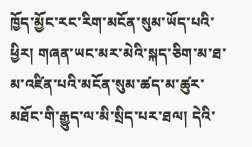ཁྱོད་མྱོང་རང་རིག་མངོན་སུམ་ཡོད་པའི་ཕྱིར། གཞན་ཡང་མར་མེའི་སྐད་ཅིག་མ་ཐ་མ་འཛིན་པའི་མངོན་སུམ་ཚད་མ་ཚུར་མཐོང་གི་རྒྱུད་ལ་མི་སྲིད་པར་ཐལ། དེའི་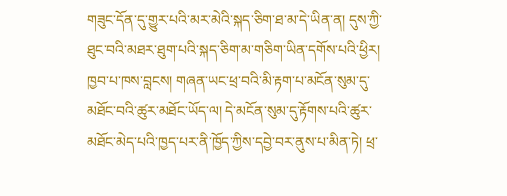གཟུང་དོན་དུ་གྱུར་པའི་མར་མེའི་སྐད་ཅིག་ཐ་མ་དེ་ཡིན་ན། དུས་ཀྱི་ཐུང་བའི་མཐར་ཐུག་པའི་སྐད་ཅིག་མ་གཅིག་ཡིན་དགོས་པའི་ཕྱིར། ཁྱབ་པ་ཁས་བླངས། གཞན་ཡང་ཕྲ་བའི་མི་རྟག་པ་མངོན་སུམ་དུ་མཐོང་བའི་ཚུར་མཐོང་ཡོད་ལ། དེ་མངོན་སུམ་དུ་རྟོགས་པའི་ཚུར་མཐོང་མེད་པའི་ཁྱད་པར་ནི་ཁྱོད་ཀྱིས་དབྱེ་བར་ནུས་པ་མིན་ཏེ། ཕྲ་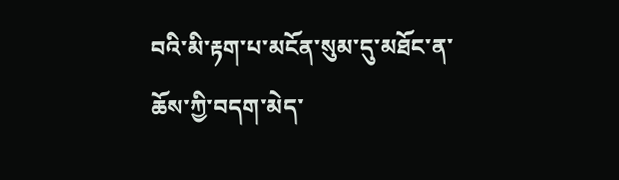བའི་མི་རྟག་པ་མངོན་སུམ་དུ་མཐོང་ན་ཆོས་ཀྱི་བདག་མེད་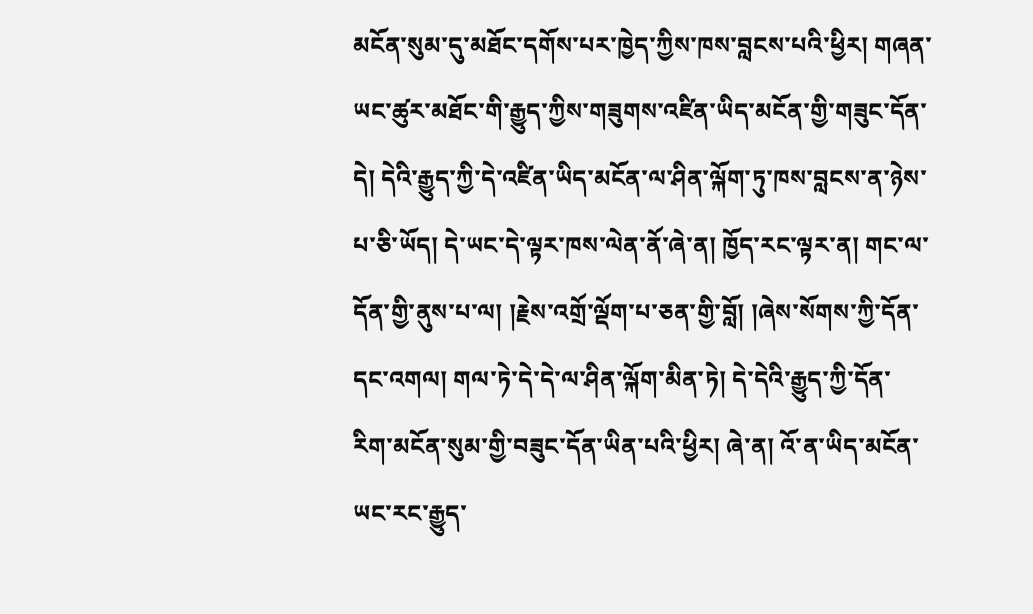མངོན་སུམ་དུ་མཐོང་དགོས་པར་ཁྱེད་ཀྱིས་ཁས་བླངས་པའི་ཕྱིར། གཞན་ཡང་ཚུར་མཐོང་གི་རྒྱུད་ཀྱིས་གཟུགས་འཛིན་ཡིད་མངོན་གྱི་གཟུང་དོན་དེ། དེའི་རྒྱུད་ཀྱི་དེ་འཛིན་ཡིད་མངོན་ལ་ཤིན་ལྐོག་ཏུ་ཁས་བླངས་ན་ཉེས་པ་ཅི་ཡོད། དེ་ཡང་དེ་ལྟར་ཁས་ལེན་ནོ་ཞེ་ན། ཁྱོད་རང་ལྟར་ན། གང་ལ་དོན་གྱི་ནུས་པ་ལ། །རྗེས་འགྲོ་ལྡོག་པ་ཅན་གྱི་བློ། །ཞེས་སོགས་ཀྱི་དོན་དང་འགལ། གལ་ཏེ་དེ་དེ་ལ་ཤིན་ལྐོག་མིན་ཏེ། དེ་དེའི་རྒྱུད་ཀྱི་དོན་རིག་མངོན་སུམ་གྱི་བཟུང་དོན་ཡིན་པའི་ཕྱིར། ཞེ་ན། འོ་ན་ཡིད་མངོན་ཡང་རང་རྒྱུད་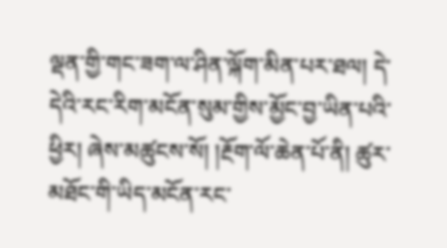ལྡན་གྱི་གང་ཟག་ལ་ཤིན་ལྐོག་མིན་པར་ཐལ། དེ་དེའི་རང་རིག་མངོན་སུམ་གྱིས་མྱོང་བྱ་ཡིན་པའི་ཕྱིར། ཞེས་མཚུངས་སོ། །རྔོག་ལོ་ཆེན་པོ་ནི། ཚུར་མཐོང་གི་ཡིད་མངོན་རང་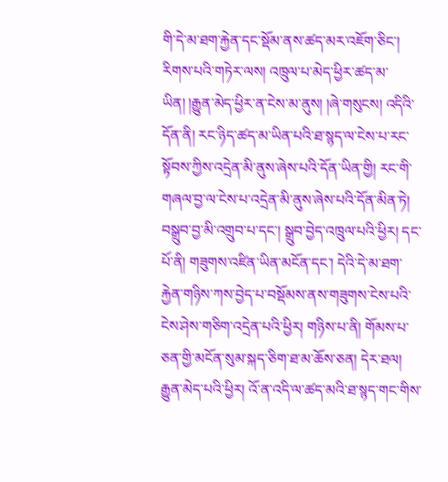གི་དེ་མ་ཐག་རྐྱེན་དང་སྡོམ་ནས་ཚད་མར་འཇོག་ཅིང་། རིགས་པའི་གཏེར་ལས། འཁྲུལ་པ་མེད་ཕྱིར་ཚད་མ་ཡིན། །རྒྱུན་མེད་ཕྱིར་ན་ངེས་མ་ནུས། །ཞེ་གསུངས། འདིའི་དོན་ནི། རང་ཉིད་ཚད་མ་ཡིན་པའི་ཐ་སྙད་ལ་ངེས་པ་རང་སྟོབས་ཀྱིས་འདྲེན་མི་ནུས་ཞེས་པའི་དོན་ཡིན་གྱི། རང་གི་གཞལ་བྱ་ལ་ངེས་པ་འདྲེན་མི་ནུས་ཞེས་པའི་དོན་མིན་ཏེ། བསྒྲུབ་བྱ་མི་འགྲུབ་པ་དང་། སྒྲུབ་བྱེད་འཁྲུལ་པའི་ཕྱིར། དང་པོ་ནི། གཟུགས་འཛིན་ཡིན་མངོན་དང་། དེའི་དེ་མ་ཐག་རྐྱེན་གཉིས་ཀས་བྱེད་པ་བསྡོམས་ནས་གཟུགས་ངེས་པའི་ངེས་ཤེས་གཅིག་འདྲེན་པའི་ཕྱིར། གཉིས་པ་ནི། གོམས་པ་ཅན་གྱི་མངོན་སུམ་སྐད་ཅིག་ཐ་མ་ཆོས་ཅན། དེར་ཐལ། རྒྱུན་མེད་པའི་ཕྱིར། འོ་ན་འདི་ལ་ཚད་མའི་ཐ་སྙད་གང་གིས་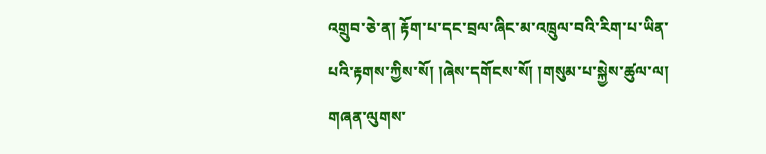འགྲུབ་ཅེ་ན། རྟོག་པ་དང་བྲལ་ཞིང་མ་འཁྲུལ་བའི་རིག་པ་ཡིན་པའི་རྟགས་ཀྱིས་སོ། །ཞེས་དགོངས་སོ། །གསུམ་པ་སྐྱེས་ཚུལ་ལ། གཞན་ལུགས་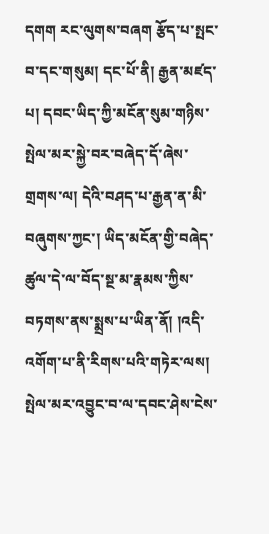དགག རང་ལུགས་བཞག རྩོད་པ་སྤང་བ་དང་གསུམ། དང་པོ་ནི། རྒྱན་མཛད་པ། དབང་ཡིད་ཀྱི་མངོན་སུམ་གཉིས་སྤེལ་མར་སྐྱེ་བར་བཞེད་དོ་ཞེས་གྲགས་ལ། དེའི་བཤད་པ་རྒྱན་ན་མི་བཞུགས་ཀྱང་། ཡིད་མངོན་གྱི་བཞེད་ཚུལ་དེ་ལ་བོད་སྔ་མ་རྣམས་ཀྱིས་བཏགས་ནས་སྨྲས་པ་ཡིན་ནོ། །འདི་འགོག་པ་ནི་རིགས་པའི་གཏེར་ལས། སྤེལ་མར་འབྱུང་བ་ལ་དབང་ཤེས་ངེས་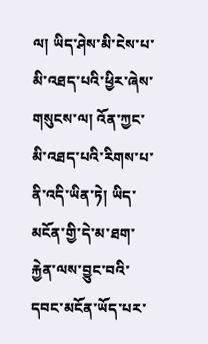ལ། ཡིད་ཤེས་མི་ངེས་པ་མི་འཐད་པའི་ཕྱིར་ཞེས་གསུངས་ལ། འོན་ཀྱང་མི་འཐད་པའི་རིགས་པ་ནི་འདི་ཡིན་ཏེ། ཡིད་མངོན་གྱི་དེ་མ་ཐག་རྐྱེན་ལས་བྱུང་བའི་དབང་མངོན་ཡོད་པར་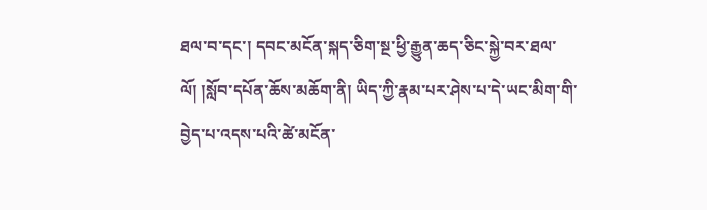ཐལ་བ་དང་། དབང་མངོན་སྐད་ཅིག་སྔ་ཕྱི་རྒྱུན་ཆད་ཅིང་སྐྱེ་བར་ཐལ་ལོ། །སློབ་དཔོན་ཆོས་མཆོག་ནི། ཡིད་ཀྱི་རྣམ་པར་ཤེས་པ་དེ་ཡང་མིག་གི་བྱེད་པ་འདས་པའི་ཚེ་མངོན་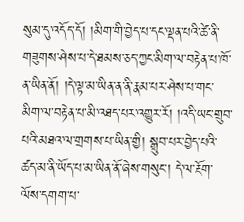སུམ་དུ་འདོད་དོ། །མིག་གི་བྱེད་པ་དང་ལྡན་པའི་ཚེ་ནི་གཟུགས་ཤེས་པ་དེ་ཐམས་ཅད་ཀྱང་མིག་ལ་བརྟེན་པ་ཁོ་ན་ཡིན་ནོ། །དེ་ལྟ་མ་ཡིན་ན་ནི་རྣམ་པར་ཤེས་པ་གང་མིག་ལ་བརྟེན་པ་མི་འཐད་པར་འགྱུར་རོ། །འདི་ཡང་གྲུབ་པའི་མཐའ་ལ་གྲགས་པ་ཡིན་གྱི། སྒྲུབ་པར་བྱེད་པའི་ཚད་མ་ནི་ཡོད་པ་མ་ཡིན་ནོ་ཞེས་གསུང་། དེ་ལ་རྔོག་ལོས་དགག་པ་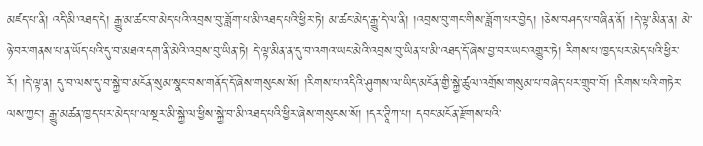མཛད་པ་ནི། འདི་མི་འཐད་དེ། རྒྱུ་མ་ཚང་བ་མེད་པའི་འབྲས་བུ་ཟློག་པ་མི་འཐད་པའི་ཕྱིར་ཏེ། མ་ཚང་མེད་རྒྱུ་དེ་ལ་ནི། །འབྲས་བུ་གང་གིས་ཟློག་པར་བྱེད། །ཅེས་བཤད་པ་བཞིན་ནོ། །དེ་ལྟ་མིན་ན། མེ་ཉེ་བར་གནས་པ་ན་ཡོད་པའི་དུ་བ་མཐའ་དག་ནི་མེའི་འབྲས་བུ་ཡིན་ཏེ། དེ་ལྟ་མིན་ན་དུ་བ་འགའ་ཡང་མེའི་འབྲས་བུ་ཡིན་པ་མི་འཐད་དོ་ཞེས་བྱ་བར་ཡང་འགྱུར་ཏེ། རིགས་པ་ཁྱད་པར་མེད་པའི་ཕྱིར་རོ། །དེ་ལྟ་ན། དུ་བ་ལས་དུ་བ་སྐྱེ་བ་མངོན་སུམ་སྣང་བས་གནོད་དོ་ཞེས་གསུངས་སོ། །རིགས་པ་འདིའི་ཤུགས་ལ་ཡིད་མངོན་གྱི་སྐྱེ་ཚུལ་འགྲོས་གསུམ་པ་བཞེད་པར་གྲུབ་བོ། །རིགས་པའི་གཏེར་ལས་ཀྱང་། རྒྱུ་མཚན་ཁྱད་པར་མེད་པ་ལ་སྔར་མི་སྐྱེ་ལ་ཕྱིས་སྐྱེ་བ་མི་འཐད་པའི་ཕྱིར་ཞེས་གསུངས་སོ། །དར་ཊཱིཀ་པ། དབང་མངོན་རྫོགས་པའི་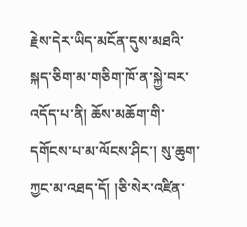རྗེས་དེར་ཡིད་མངོན་དུས་མཐའི་སྐད་ཅིག་མ་གཅིག་ཁོ་ན་སྐྱེ་བར་འདོད་པ་ནི། ཆོས་མཆོག་གི་དགོངས་པ་མ་ལོངས་ཤིང་། སུ་ཆུག་ཀྱང་མ་འཐད་དོ། །ཅི་སེར་འཛིན་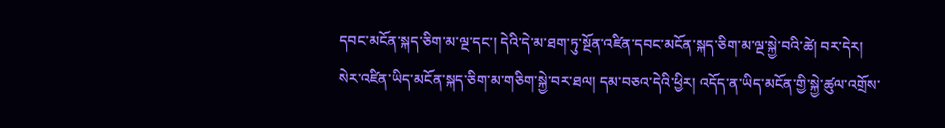དབང་མངོན་སྐད་ཅིག་མ་ལྔ་དང་། དེའི་དེ་མ་ཐག་ཏུ་སྔོན་འཛིན་དབང་མངོན་སྐད་ཅིག་མ་ལྔ་སྐྱེ་བའི་ཚེ། བར་དེར། སེར་འཛིན་ཡིད་མངོན་སྐད་ཅིག་མ་གཅིག་སྐྱེ་བར་ཐལ། དམ་བཅའ་དེའི་ཕྱིར། འདོད་ན་ཡིད་མངོན་གྱི་སྐྱེ་ཚུལ་འགྲོས་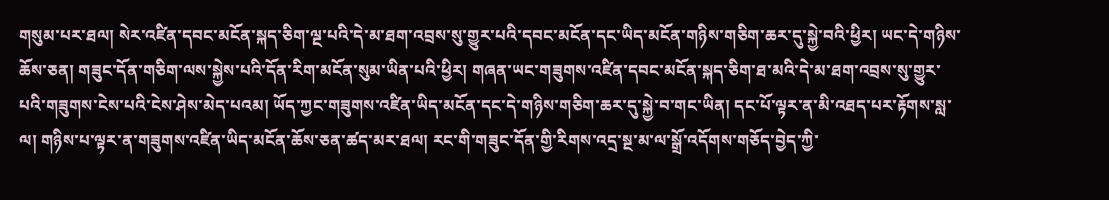གསུམ་པར་ཐལ། སེར་འཛིན་དབང་མངོན་སྐད་ཅིག་ལྔ་པའི་དེ་མ་ཐག་འབྲས་སུ་གྱུར་པའི་དབང་མངོན་དང་ཡིད་མངོན་གཉིས་གཅིག་ཆར་དུ་སྐྱེ་བའི་ཕྱིར། ཡང་དེ་གཉིས་ཆོས་ཅན། གཟུང་དོན་གཅིག་ལས་སྐྱེས་པའི་དོན་རིག་མངོན་སུམ་ཡིན་པའི་ཕྱིར། གཞན་ཡང་གཟུགས་འཛིན་དབང་མངོན་སྐད་ཅིག་ཐ་མའི་དེ་མ་ཐག་འབྲས་སུ་གྱུར་པའི་གཟུགས་ངེས་པའི་ངེས་ཤེས་མེད་པའམ། ཡོད་ཀྱང་གཟུགས་འཛིན་ཡིད་མངོན་དང་དེ་གཉིས་གཅིག་ཆར་དུ་སྐྱེ་བ་གང་ཡིན། དང་པོ་ལྟར་ན་མི་འཐད་པར་རྟོགས་སླ་ལ། གཉིས་པ་ལྟར་ན་གཟུགས་འཛིན་ཡིད་མངོན་ཆོས་ཅན་ཚད་མར་ཐལ། རང་གི་གཟུང་དོན་གྱི་རིགས་འདྲ་སྔ་མ་ལ་སྒྲོ་འདོགས་གཅོད་བྱེད་ཀྱི་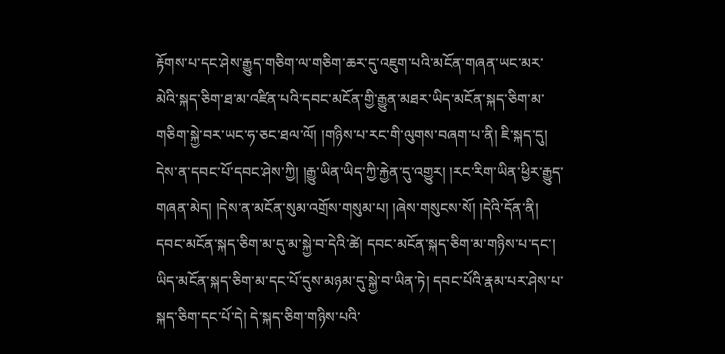རྟོགས་པ་དང་ཤེས་རྒྱུད་གཅིག་ལ་གཅིག་ཆར་དུ་འཇུག་པའི་མངོན་གཞན་ཡང་མར་མེའི་སྐད་ཅིག་ཐ་མ་འཛིན་པའི་དབང་མངོན་གྱི་རྒྱུན་མཐར་ཡིད་མངོན་སྐད་ཅིག་མ་གཅིག་སྐྱེ་བར་ཡང་ཧ་ཅང་ཐལ་ལོ། །གཉིས་པ་རང་གི་ལུགས་བཞག་པ་ནི། ཇི་སྐད་དུ། དེས་ན་དབང་པོ་དབང་ཤེས་ཀྱི། །རྒྱུ་ཡིན་ཡིད་ཀྱི་རྐྱེན་དུ་འགྱུར། །རང་རིག་ཡིན་ཕྱིར་རྒྱུད་གཞན་མེད། །དེས་ན་མངོན་སུམ་འགྲོས་གསུམ་པ། །ཞེས་གསུངས་སོ། །དེའི་དོན་ནི། དབང་མངོན་སྐད་ཅིག་མ་དུ་མ་སྐྱེ་བ་དེའི་ཚེ། དབང་མངོན་སྐད་ཅིག་མ་གཉིས་པ་དང་། ཡིད་མངོན་སྐད་ཅིག་མ་དང་པོ་དུས་མཉམ་དུ་སྐྱེ་བ་ཡིན་ཏེ། དབང་པོའི་རྣམ་པར་ཤེས་པ་སྐད་ཅིག་དང་པོ་དེ། དེ་སྐད་ཅིག་གཉིས་པའི་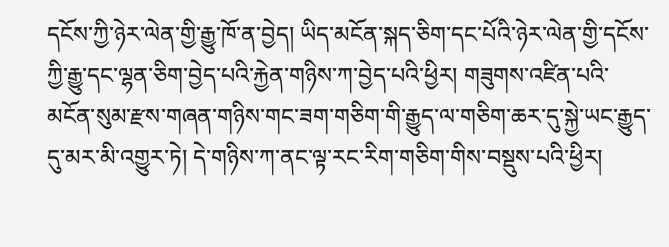དངོས་ཀྱི་ཉེར་ལེན་གྱི་རྒྱུ་ཁོ་ན་བྱེད། ཡིད་མངོན་སྐད་ཅིག་དང་པོའི་ཉེར་ལེན་གྱི་དངོས་ཀྱི་རྒྱུ་དང་ལྷན་ཅིག་བྱེད་པའི་རྐྱེན་གཉིས་ཀ་བྱེད་པའི་ཕྱིར། གཟུགས་འཛིན་པའི་མངོན་སུམ་རྫས་གཞན་གཉིས་གང་ཟག་གཅིག་གི་རྒྱུད་ལ་གཅིག་ཆར་དུ་སྐྱེ་ཡང་རྒྱུད་དུ་མར་མི་འགྱུར་ཏེ། དེ་གཉིས་ཀ་ནང་ལྟ་རང་རིག་གཅིག་གིས་བསྡུས་པའི་ཕྱིར།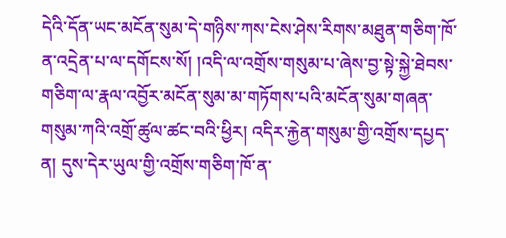དེའི་དོན་ཡང་མངོན་སུམ་དེ་གཉིས་ཀས་ངེས་ཤེས་རིགས་མཐུན་གཅིག་ཁོ་ན་འདྲེན་པ་ལ་དགོངས་སོ། །འདི་ལ་འགྲོས་གསུམ་པ་ཞེས་བྱ་སྟེ་སྐྱེ་ཐེབས་གཅིག་ལ་རྣལ་འབྱོར་མངོན་སུམ་མ་གཏོགས་པའི་མངོན་སུམ་གཞན་གསུམ་ཀའི་འགྲོ་ཚུལ་ཚང་བའི་ཕྱིར། འདིར་རྐྱེན་གསུམ་གྱི་འགྲོས་དཔྱད་ན། དུས་དེར་ཡུལ་གྱི་འགྲོས་གཅིག་ཁོ་ན་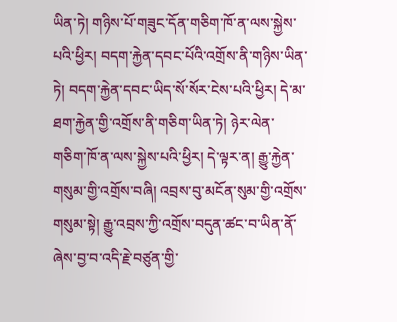ཡིན་ཏེ། གཉིས་པོ་གཟུང་དོན་གཅིག་ཁོ་ན་ལས་སྐྱེས་པའི་ཕྱིར། བདག་རྐྱེན་དབང་པོའི་འགྲོས་ནི་གཉིས་ཡིན་ཏེ། བདག་རྐྱེན་དབང་ཡིད་སོ་སོར་ངེས་པའི་ཕྱིར། དེ་མ་ཐག་རྐྱེན་གྱི་འགྲོས་ནི་གཅིག་ཡིན་ཏེ། ཉེར་ལེན་གཅིག་ཁོ་ན་ལས་སྐྱེས་པའི་ཕྱིར། དེ་ལྟར་ན། རྒྱུ་རྐྱེན་གསུམ་གྱི་འགྲོས་བཞི། འབྲས་བུ་མངོན་སུམ་གྱི་འགྲོས་གསུམ་སྟེ། རྒྱུ་འབྲས་ཀྱི་འགྲོས་བདུན་ཚང་བ་ཡིན་ནོ་ཞེས་བྱ་བ་འདི་རྗེ་བཙུན་གྱི་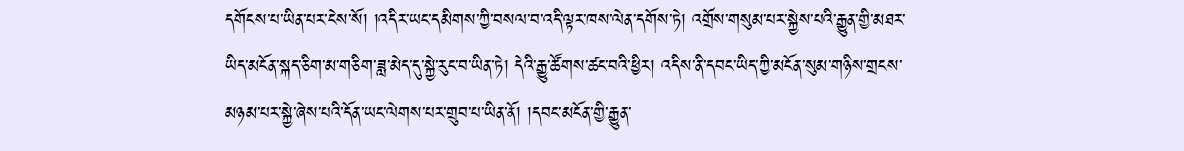དགོངས་པ་ཡིན་པར་ངེས་སོ། །འདིར་ཡང་དམིགས་ཀྱི་བསལ་བ་འདི་ལྟར་ཁས་ལེན་དགོས་ཏེ། འགྲོས་གསུམ་པར་སྐྱེས་པའི་རྒྱུན་གྱི་མཐར་ཡིད་མངོན་སྐད་ཅིག་མ་གཅིག་ཟླ་མེད་དུ་སྐྱེ་རུང་བ་ཡིན་ཏེ། དེའི་རྒྱུ་ཚོགས་ཚང་བའི་ཕྱིར། འདིས་ནི་དབང་ཡིད་ཀྱི་མངོན་སུམ་གཉིས་གྲངས་མཉམ་པར་སྐྱེ་ཞེས་པའི་དོན་ཡང་ལེགས་པར་གྲུབ་པ་ཡིན་ནོ། །དབང་མངོན་གྱི་རྒྱུན་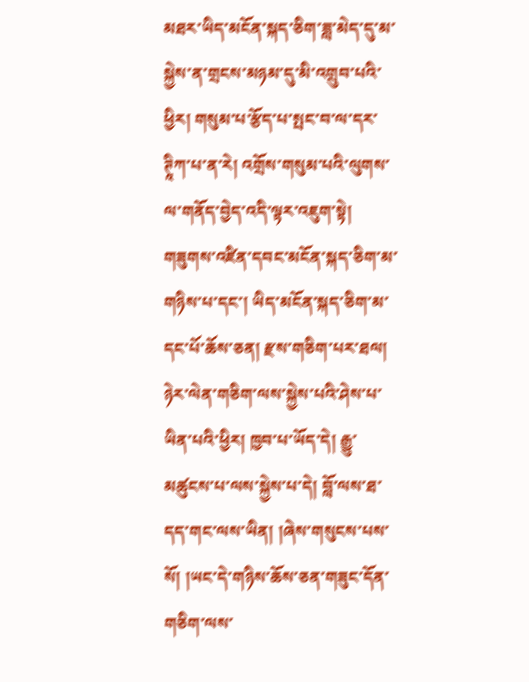མཐར་ཡིད་མངོན་སྐད་ཅིག་ཟླ་མེད་དུ་མ་སྐྱེས་ན་གྲངས་མཉམ་དུ་མི་འགྲུབ་པའི་ཕྱིར། གསུམ་པ་རྩོད་པ་སྤང་བ་ལ་དར་ཊཱིཀ་པ་ན་རེ། འགྲོས་གསུམ་པའི་ལུགས་ལ་གནོད་བྱེད་འདི་ལྟར་འཇུག་སྟེ། གཟུགས་འཛིན་དབང་མངོན་སྐད་ཅིག་མ་གཉིས་པ་དང་། ཡིད་མངོན་སྐད་ཅིག་མ་དང་པོ་ཆོས་ཅན། རྫས་གཅིག་པར་ཐལ། ཉེར་ལེན་གཅིག་ལས་སྐྱེས་པའི་ཤེས་པ་ཡིན་པའི་ཕྱིར། ཁྱབ་པ་ཡོད་དེ། རྒྱུ་མཚུངས་པ་ལས་སྐྱེས་པ་དེ། བློ་ལས་ཐ་དད་གང་ལས་ཡིན། །ཞེས་གསུངས་པས་སོ། །ཡང་དེ་གཉིས་ཆོས་ཅན་གཟུང་དོན་གཅིག་ལས་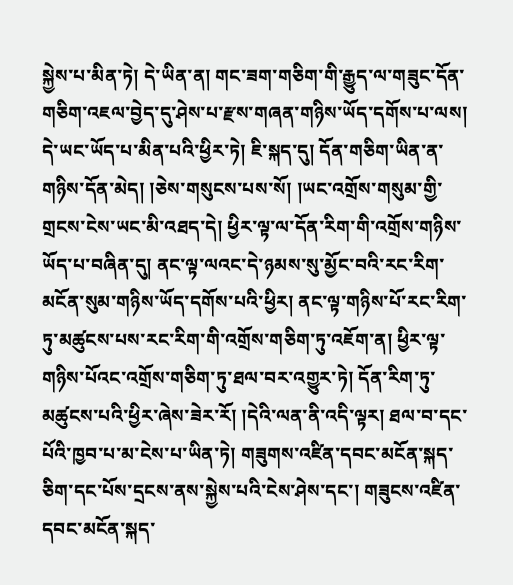སྐྱེས་པ་མིན་ཏེ། དེ་ཡིན་ན། གང་ཟག་གཅིག་གི་རྒྱུད་ལ་གཟུང་དོན་གཅིག་འཇལ་བྱེད་དུ་ཤེས་པ་རྫས་གཞན་གཉིས་ཡོད་དགོས་པ་ལས། དེ་ཡང་ཡོད་པ་མིན་པའི་ཕྱིར་ཏེ། ཇི་སྐད་དུ། དོན་གཅིག་ཡིན་ན་གཉིས་དོན་མེད། །ཅེས་གསུངས་པས་སོ། །ཡང་འགྲོས་གསུམ་གྱི་གྲངས་ངེས་ཡང་མི་འཐད་དེ། ཕྱིར་ལྟ་ལ་དོན་རིག་གི་འགྲོས་གཉིས་ཡོད་པ་བཞིན་དུ། ནང་ལྟ་ལའང་དེ་ཉམས་སུ་མྱོང་བའི་རང་རིག་མངོན་སུམ་གཉིས་ཡོད་དགོས་པའི་ཕྱིར། ནང་ལྟ་གཉིས་པོ་རང་རིག་ཏུ་མཚུངས་པས་རང་རིག་གི་འགྲོས་གཅིག་ཏུ་འཇོག་ན། ཕྱིར་ལྟ་གཉིས་པོའང་འགྲོས་གཅིག་ཏུ་ཐལ་བར་འགྱུར་ཏེ། དོན་རིག་ཏུ་མཚུངས་པའི་ཕྱིར་ཞེས་ཟེར་རོ། །དེའི་ལན་ནི་འདི་ལྟར། ཐལ་བ་དང་པོའི་ཁྱབ་པ་མ་ངེས་པ་ཡིན་ཏེ། གཟུགས་འཛིན་དབང་མངོན་སྐད་ཅིག་དང་པོས་དྲངས་ནས་སྐྱེས་པའི་ངེས་ཤེས་དང་། གཟུངས་འཛིན་དབང་མངོན་སྐད་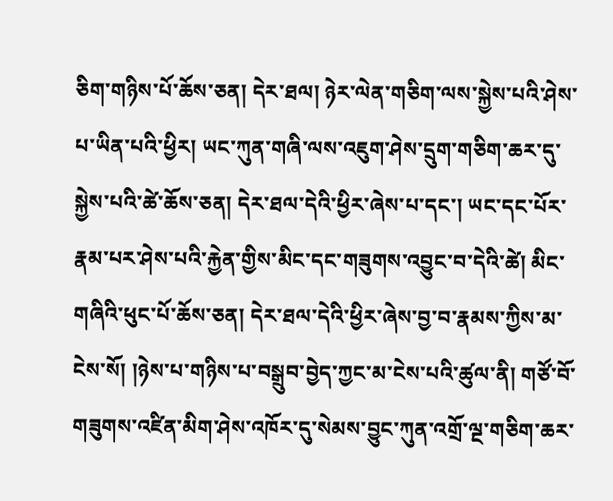ཅིག་གཉིས་པོ་ཆོས་ཅན། དེར་ཐལ། ཉེར་ལེན་གཅིག་ལས་སྐྱེས་པའི་ཤེས་པ་ཡིན་པའི་ཕྱིར། ཡང་ཀུན་གཞི་ལས་འཇུག་ཤེས་དྲུག་གཅིག་ཆར་དུ་སྐྱེས་པའི་ཚེ་ཆོས་ཅན། དེར་ཐལ་དེའི་ཕྱིར་ཞེས་པ་དང་། ཡང་དང་པོར་རྣམ་པར་ཤེས་པའི་རྐྱེན་གྱིས་མིང་དང་གཟུགས་འབྱུང་བ་དེའི་ཚེ། མིང་གཞིའི་ཕུང་པོ་ཆོས་ཅན། དེར་ཐལ་དེའི་ཕྱིར་ཞེས་བྱ་བ་རྣམས་ཀྱིས་མ་ངེས་སོ། །ཉེས་པ་གཉིས་པ་བསྒྲུབ་བྱེད་ཀྱང་མ་ངེས་པའི་ཚུལ་ནི། གཙོ་བོ་གཟུགས་འཛིན་མིག་ཤེས་འཁོར་དུ་སེམས་བྱུང་ཀུན་འགྲོ་ལྔ་གཅིག་ཆར་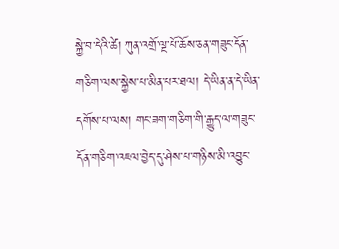སྐྱེ་བ་དེའི་ཚེ། ཀུན་འགྲོ་ལྔ་པོ་ཆོས་ཅན་གཟུང་དོན་གཅིག་ལས་སྐྱེས་པ་མིན་པར་ཐལ། དེ་ཡིན་ན་དེ་ཡིན་དགོས་པ་ལས། གང་ཟག་གཅིག་གི་རྒྱུད་ལ་གཟུང་དོན་གཅིག་འཇལ་བྱེད་དུ་ཤེས་པ་གཉིས་མི་འབྱུང་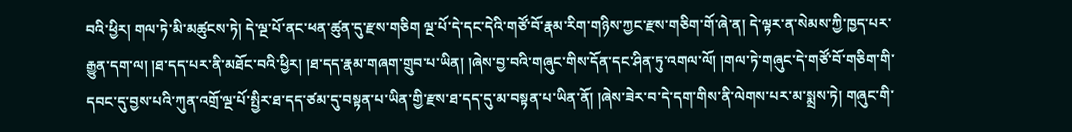བའི་ཕྱིར། གལ་ཏེ་མི་མཚུངས་ཏེ། དེ་ལྔ་པོ་ནང་ཕན་ཚུན་དུ་རྫས་གཅིག ལྔ་པོ་དེ་དང་དེའི་གཙོ་བོ་རྣམ་རིག་གཉིས་ཀྱང་རྫས་གཅིག་གོ་ཞེ་ན། དེ་ལྟར་ན་སེམས་ཀྱི་ཁྱད་པར་རྒྱུན་དག་ལ། །ཐ་དད་པར་ནི་མཐོང་བའི་ཕྱིར། །ཐ་དད་རྣམ་གཞག་གྲུབ་པ་ཡིན། །ཞེས་བྱ་བའི་གཞུང་གིས་དོན་དང་ཤིན་ཏུ་འགལ་ལོ། །གལ་ཏེ་གཞུང་དེ་གཙོ་བོ་གཅིག་གི་དབང་དུ་བྱས་པའི་ཀུན་འགྲོ་ལྔ་པོ་སྤྱིར་ཐ་དད་ཙམ་དུ་བསྟན་པ་ཡིན་གྱི་རྫས་ཐ་དད་དུ་མ་བསྟན་པ་ཡིན་ནོ། །ཞེས་ཟེར་བ་དེ་དག་གིས་ནི་ལེགས་པར་མ་སྨྲས་ཏེ། གཞུང་གི་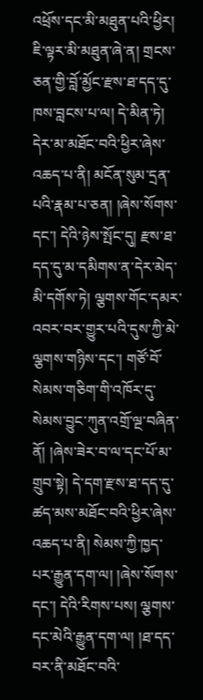འཕྲོས་དང་མི་མཐུན་པའི་ཕྱིར། ཇི་ལྟར་མི་མཐུན་ཞེ་ན། གྲངས་ཅན་གྱི་བློ་མྱོང་རྫས་ཐ་དད་དུ་ཁས་བླངས་པ་ལ། དེ་མིན་ཏེ། དེར་མ་མཐོང་བའི་ཕྱིར་ཞེས་འཆད་པ་ནི། མངོན་སུམ་དྲན་པའི་རྣམ་པ་ཅན། །ཞེས་སོགས་དང་། དེའི་ཉེས་སྤོང་དུ། རྫས་ཐ་དད་དུ་མ་དམིགས་ན་དེར་མེད་མི་དགོས་ཏེ། ལྕགས་གོང་དམར་འབར་བར་གྱུར་པའི་དུས་ཀྱི་མེ་ལྕགས་གཉིས་དང་། གཙོ་བོ་སེམས་གཅིག་གི་འཁོར་དུ་སེམས་བྱུང་ཀུན་འགྲོ་ལྔ་བཞིན་ནོ། །ཞེས་ཟེར་བ་ལ་དང་པོ་མ་གྲུབ་སྟེ། དེ་དག་རྫས་ཐ་དད་དུ་ཚད་མས་མཐོང་བའི་ཕྱིར་ཞེས་འཆད་པ་ནི། སེམས་ཀྱི་ཁྱད་པར་རྒྱུན་དག་ལ། །ཞེས་སོགས་དང་། དེའི་རིགས་པས། ལྕགས་དང་མེའི་རྒྱུན་དག་ལ། །ཐ་དད་བར་ནི་མཐོང་བའི་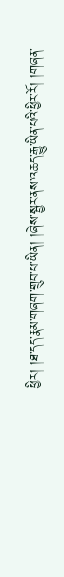ཕྱིར། །ཐ་དད་རྣམ་གཞག་གྲུབ་པ་ཡིན། །ཞེས་སྦྱར་ནས་འཆད་རྒྱུ་ཡིན་པའི་ཕྱིར་རོ། །གཞན་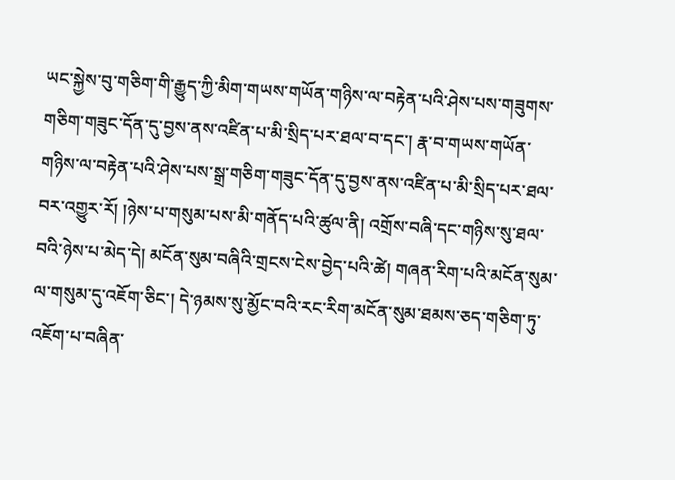ཡང་སྐྱེས་བུ་གཅིག་གི་རྒྱུད་ཀྱི་མིག་གཡས་གཡོན་གཉིས་ལ་བརྟེན་པའི་ཤེས་པས་གཟུགས་གཅིག་གཟུང་དོན་དུ་བྱས་ནས་འཛིན་པ་མི་སྲིད་པར་ཐལ་བ་དང་། རྣ་བ་གཡས་གཡོན་གཉིས་ལ་བརྟེན་པའི་ཤེས་པས་སྒྲ་གཅིག་གཟུང་དོན་དུ་བྱས་ནས་འཛིན་པ་མི་སྲིད་པར་ཐལ་བར་འགྱུར་རོ། །ཉེས་པ་གསུམ་པས་མི་གནོད་པའི་ཚུལ་ནི། འགྲོས་བཞི་དང་གཉིས་སུ་ཐལ་བའི་ཉེས་པ་མེད་དེ། མངོན་སུམ་བཞིའི་གྲངས་ངེས་བྱེད་པའི་ཚེ། གཞན་རིག་པའི་མངོན་སུམ་ལ་གསུམ་དུ་འཇོག་ཅིང་། དེ་ཉམས་སུ་མྱོང་བའི་རང་རིག་མངོན་སུམ་ཐམས་ཅད་གཅིག་ཏུ་འཇོག་པ་བཞིན་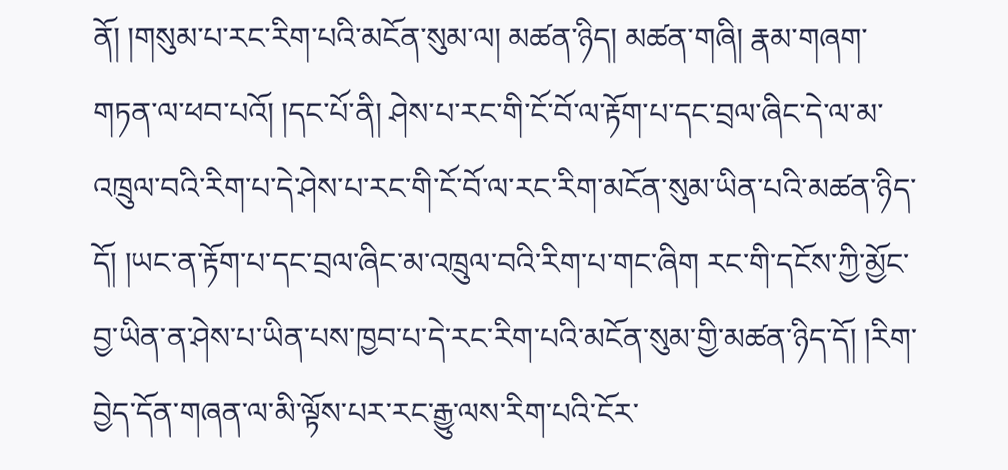ནོ། །གསུམ་པ་རང་རིག་པའི་མངོན་སུམ་ལ། མཚན་ཉིད། མཚན་གཞི། རྣམ་གཞག་གཏན་ལ་ཕབ་པའོ། །དང་པོ་ནི། ཤེས་པ་རང་གི་ངོ་བོ་ལ་རྟོག་པ་དང་བྲལ་ཞིང་དེ་ལ་མ་འཁྲུལ་བའི་རིག་པ་དེ་ཤེས་པ་རང་གི་ངོ་བོ་ལ་རང་རིག་མངོན་སུམ་ཡིན་པའི་མཚན་ཉིད་དོ། །ཡང་ན་རྟོག་པ་དང་བྲལ་ཞིང་མ་འཁྲུལ་བའི་རིག་པ་གང་ཞིག རང་གི་དངོས་ཀྱི་མྱོང་བྱ་ཡིན་ན་ཤེས་པ་ཡིན་པས་ཁྱབ་པ་དེ་རང་རིག་པའི་མངོན་སུམ་གྱི་མཚན་ཉིད་དོ། །རིག་བྱེད་དོན་གཞན་ལ་མི་ལྟོས་པར་རང་རྒྱུ་ལས་རིག་པའི་ངོར་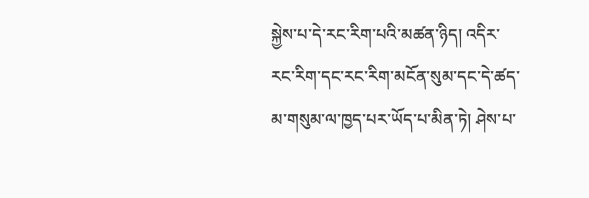སྐྱེས་པ་དེ་རང་རིག་པའི་མཚན་ཉིད། འདིར་རང་རིག་དང་རང་རིག་མངོན་སུམ་དང་དེ་ཚད་མ་གསུམ་ལ་ཁྱད་པར་ཡོད་པ་མིན་ཏེ། ཤེས་པ་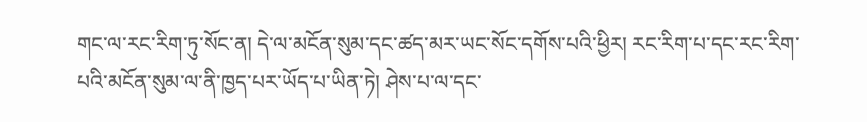གང་ལ་རང་རིག་ཏུ་སོང་ན། དེ་ལ་མངོན་སུམ་དང་ཚད་མར་ཡང་སོང་དགོས་པའི་ཕྱིར། རང་རིག་པ་དང་རང་རིག་པའི་མངོན་སུམ་ལ་ནི་ཁྱད་པར་ཡོད་པ་ཡིན་ཏེ། ཤེས་པ་ལ་དང་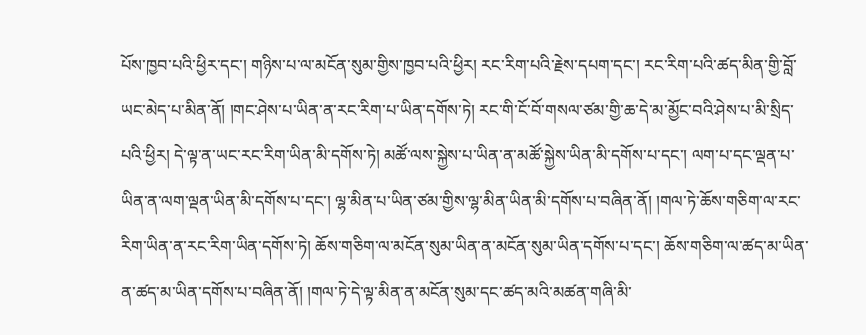པོས་ཁྱབ་པའི་ཕྱིར་དང་། གཉིས་པ་ལ་མངོན་སུམ་གྱིས་ཁྱབ་པའི་ཕྱིར། རང་རིག་པའི་རྗེས་དཔག་དང་། རང་རིག་པའི་ཚད་མིན་གྱི་བློ་ཡང་མེད་པ་མིན་ནོ། །གང་ཤེས་པ་ཡིན་ན་རང་རིག་པ་ཡིན་དགོས་ཏེ། རང་གི་ངོ་བོ་གསལ་ཙམ་གྱི་ཆ་དེ་མ་མྱོང་བའི་ཤེས་པ་མི་སྲིད་པའི་ཕྱིར། དེ་ལྟ་ན་ཡང་རང་རིག་ཡིན་མི་དགོས་ཏེ། མཚོ་ལས་སྐྱེས་པ་ཡིན་ན་མཚོ་སྐྱེས་ཡིན་མི་དགོས་པ་དང་། ལག་པ་དང་ལྡན་པ་ཡིན་ན་ལག་ལྡན་ཡིན་མི་དགོས་པ་དང་། ལྷ་མིན་པ་ཡིན་ཙམ་གྱིས་ལྷ་མིན་ཡིན་མི་དགོས་པ་བཞིན་ནོ། །གལ་ཏེ་ཆོས་གཅིག་ལ་རང་རིག་ཡིན་ན་རང་རིག་ཡིན་དགོས་ཏེ། ཆོས་གཅིག་ལ་མངོན་སུམ་ཡིན་ན་མངོན་སུམ་ཡིན་དགོས་པ་དང་། ཆོས་གཅིག་ལ་ཚད་མ་ཡིན་ན་ཚད་མ་ཡིན་དགོས་པ་བཞིན་ནོ། །གལ་ཏེ་དེ་ལྟ་མིན་ན་མངོན་སུམ་དང་ཚད་མའི་མཚན་གཞི་མི་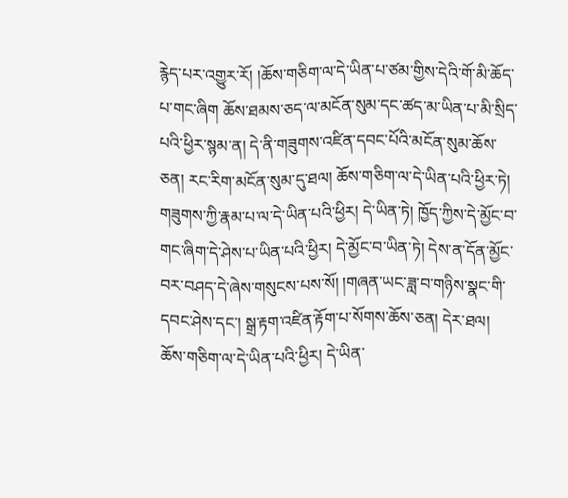རྙེད་པར་འགྱུར་རོ། །ཆོས་གཅིག་ལ་དེ་ཡིན་པ་ཙམ་གྱིས་དེའི་གོ་མི་ཆོད་པ་གང་ཞིག ཆོས་ཐམས་ཅད་ལ་མངོན་སུམ་དང་ཚད་མ་ཡིན་པ་མི་སྲིད་པའི་ཕྱིར་སྙམ་ན། དེ་ནི་གཟུགས་འཛིན་དབང་པོའི་མངོན་སུམ་ཆོས་ཅན། རང་རིག་མངོན་སུམ་དུ་ཐལ། ཆོས་གཅིག་ལ་དེ་ཡིན་པའི་ཕྱིར་ཏེ། གཟུགས་ཀྱི་རྣམ་པ་ལ་དེ་ཡིན་པའི་ཕྱིར། དེ་ཡིན་ཏེ། ཁྱོད་ཀྱིས་དེ་མྱོང་བ་གང་ཞིག་དེ་ཤེས་པ་ཡིན་པའི་ཕྱིར། དེ་མྱོང་བ་ཡིན་ཏེ། དེས་ན་དོན་མྱོང་བར་བཤད་དེ་ཞེས་གསུངས་པས་སོ། །གཞན་ཡང་ཟླ་བ་གཉིས་སྣང་གི་དབང་ཤེས་དང་། སྒྲ་རྟག་འཛིན་རྟོག་པ་སོགས་ཆོས་ཅན། དེར་ཐལ། ཆོས་གཅིག་ལ་དེ་ཡིན་པའི་ཕྱིར། དེ་ཡིན་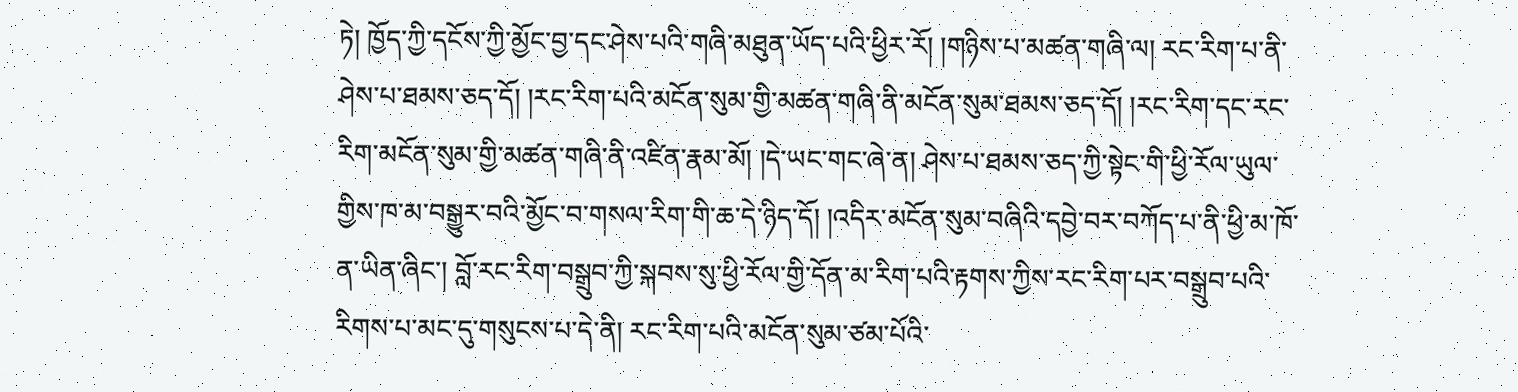ཏེ། ཁྱོད་ཀྱི་དངོས་ཀྱི་མྱོང་བྱ་དང་ཤེས་པའི་གཞི་མཐུན་ཡོད་པའི་ཕྱིར་རོ། །གཉིས་པ་མཚན་གཞི་ལ། རང་རིག་པ་ནི་ཤེས་པ་ཐམས་ཅད་དོ། །རང་རིག་པའི་མངོན་སུམ་གྱི་མཚན་གཞི་ནི་མངོན་སུམ་ཐམས་ཅད་དོ། །རང་རིག་དང་རང་རིག་མངོན་སུམ་གྱི་མཚན་གཞི་ནི་འཛིན་རྣམ་མོ། །དེ་ཡང་གང་ཞེ་ན། ཤེས་པ་ཐམས་ཅད་ཀྱི་སྟེང་གི་ཕྱི་རོལ་ཡུལ་གྱིས་ཁ་མ་བསྒྱུར་བའི་མྱོང་བ་གསལ་རིག་གི་ཆ་དེ་ཉིད་དོ། །འདིར་མངོན་སུམ་བཞིའི་དབྱེ་བར་བཀོད་པ་ནི་ཕྱི་མ་ཁོ་ན་ཡིན་ཞིང་། བློ་རང་རིག་བསྒྲུབ་ཀྱི་སྐབས་སུ་ཕྱི་རོལ་གྱི་དོན་མ་རིག་པའི་རྟགས་ཀྱིས་རང་རིག་པར་བསྒྲུབ་པའི་རིགས་པ་མང་དུ་གསུངས་པ་དེ་ནི། རང་རིག་པའི་མངོན་སུམ་ཙམ་པོའི་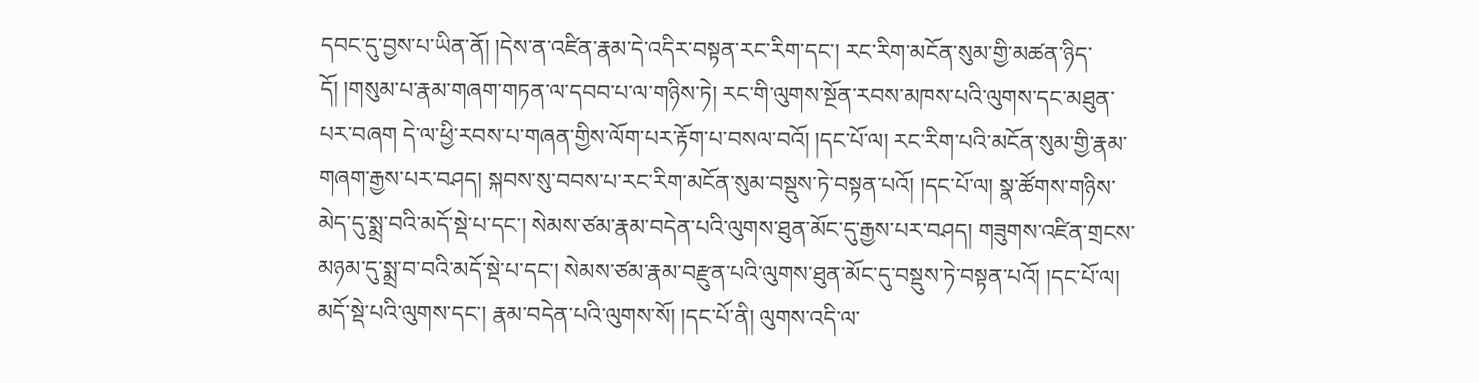དབང་དུ་བྱས་པ་ཡིན་ནོ། །དེས་ན་འཛིན་རྣམ་དེ་འདིར་བསྟན་རང་རིག་དང་། རང་རིག་མངོན་སུམ་གྱི་མཚན་ཉིད་དོ། །གསུམ་པ་རྣམ་གཞག་གཏན་ལ་དབབ་པ་ལ་གཉིས་ཏེ། རང་གི་ལུགས་སྔོན་རབས་མཁས་པའི་ལུགས་དང་མཐུན་པར་བཞག དེ་ལ་ཕྱི་རབས་པ་གཞན་གྱིས་ལོག་པར་རྟོག་པ་བསལ་བའོ། །དང་པོ་ལ། རང་རིག་པའི་མངོན་སུམ་གྱི་རྣམ་གཞག་རྒྱས་པར་བཤད། སྐབས་སུ་བབས་པ་རང་རིག་མངོན་སུམ་བསྡུས་ཏེ་བསྟན་པའོ། །དང་པོ་ལ། སྣ་ཚོགས་གཉིས་མེད་དུ་སྨྲ་བའི་མདོ་སྡེ་པ་དང་། སེམས་ཙམ་རྣམ་བདེན་པའི་ལུགས་ཐུན་མོང་དུ་རྒྱས་པར་བཤད། གཟུགས་འཛིན་གྲངས་མཉམ་དུ་སྨྲ་བ་བའི་མདོ་སྡེ་པ་དང་། སེམས་ཙམ་རྣམ་བརྫུན་པའི་ལུགས་ཐུན་མོང་དུ་བསྡུས་ཏེ་བསྟན་པའོ། །དང་པོ་ལ། མདོ་སྡེ་པའི་ལུགས་དང་། རྣམ་བདེན་པའི་ལུགས་སོ། །དང་པོ་ནི། ལུགས་འདི་ལ་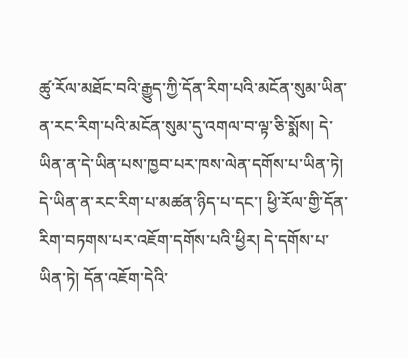ཚུ་རོལ་མཐོང་བའི་རྒྱུད་ཀྱི་དོན་རིག་པའི་མངོན་སུམ་ཡིན་ན་རང་རིག་པའི་མངོན་སུམ་དུ་འགལ་བ་ལྟ་ཅི་སྨོས། དེ་ཡིན་ན་དེ་ཡིན་པས་ཁྱབ་པར་ཁས་ལེན་དགོས་པ་ཡིན་ཏེ། དེ་ཡིན་ན་རང་རིག་པ་མཚན་ཉིད་པ་དང་། ཕྱི་རོལ་གྱི་དོན་རིག་བཏགས་པར་འཇོག་དགོས་པའི་ཕྱིར། དེ་དགོས་པ་ཡིན་ཏེ། དོན་འཇོག་དེའི་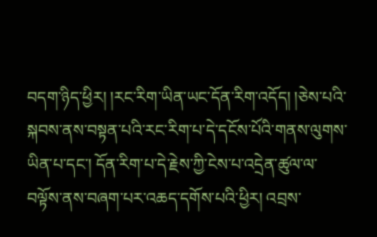བདག་ཉིད་ཕྱིར། །རང་རིག་ཡིན་ཡང་དོན་རིག་འདོད། །ཅེས་པའི་སྐབས་ནས་བསྟན་པའི་རང་རིག་པ་དེ་དངོས་པོའི་གནས་ལུགས་ཡིན་པ་དང་། དོན་རིག་པ་དེ་རྗེས་ཀྱི་ངེས་པ་འདྲེན་ཚུལ་ལ་བལྟོས་ནས་བཞག་པར་འཆད་དགོས་པའི་ཕྱིར། འབྲས་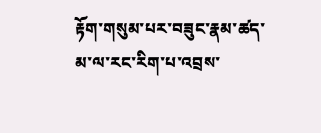རྟོག་གསུམ་པར་བཟུང་རྣམ་ཚད་མ་ལ་རང་རིག་པ་འབྲས་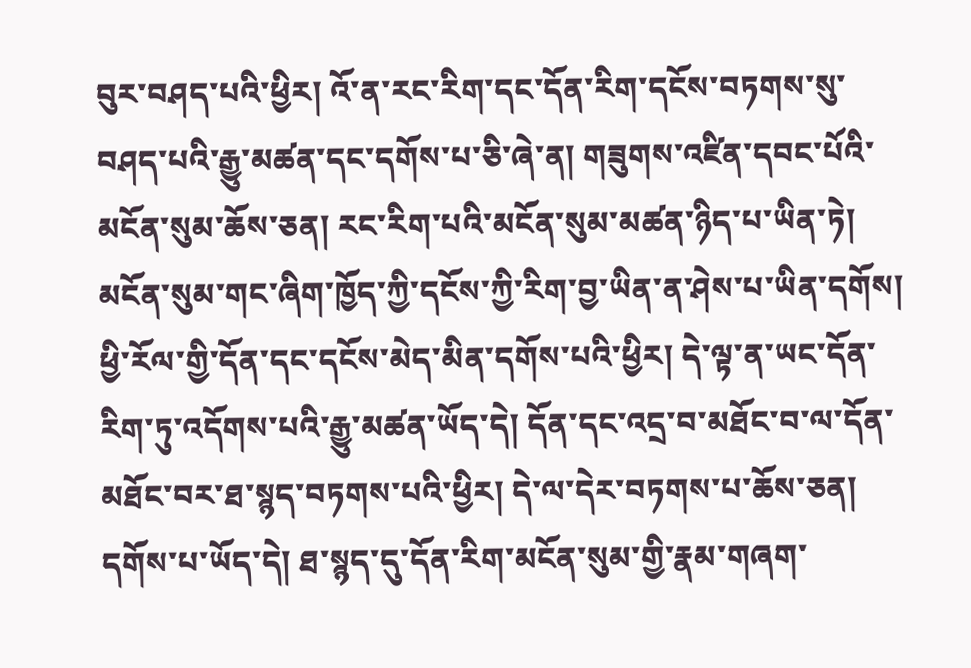བུར་བཤད་པའི་ཕྱིར། འོ་ན་རང་རིག་དང་དོན་རིག་དངོས་བཏགས་སུ་བཤད་པའི་རྒྱུ་མཚན་དང་དགོས་པ་ཅི་ཞེ་ན། གཟུགས་འཛིན་དབང་པོའི་མངོན་སུམ་ཆོས་ཅན། རང་རིག་པའི་མངོན་སུམ་མཚན་ཉིད་པ་ཡིན་ཏེ། མངོན་སུམ་གང་ཞིག་ཁྱོད་ཀྱི་དངོས་ཀྱི་རིག་བྱ་ཡིན་ན་ཤེས་པ་ཡིན་དགོས། ཕྱི་རོལ་གྱི་དོན་དང་དངོས་མེད་མིན་དགོས་པའི་ཕྱིར། དེ་ལྟ་ན་ཡང་དོན་རིག་ཏུ་འདོགས་པའི་རྒྱུ་མཚན་ཡོད་དེ། དོན་དང་འདྲ་བ་མཐོང་བ་ལ་དོན་མཐོང་བར་ཐ་སྙད་བཏགས་པའི་ཕྱིར། དེ་ལ་དེར་བཏགས་པ་ཆོས་ཅན། དགོས་པ་ཡོད་དེ། ཐ་སྙད་དུ་དོན་རིག་མངོན་སུམ་གྱི་རྣམ་གཞག་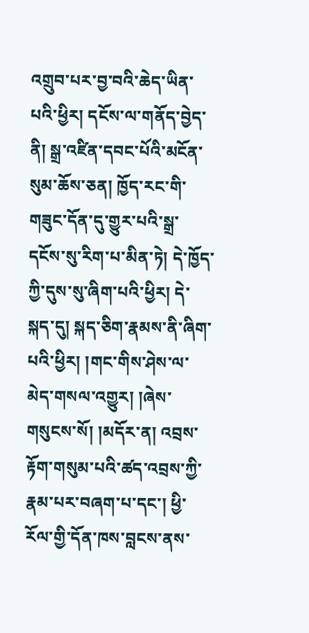འགྲུབ་པར་བྱ་བའི་ཆེད་ཡིན་པའི་ཕྱིར། དངོས་ལ་གནོད་བྱེད་ནི། སྒྲ་འཛིན་དབང་པོའི་མངོན་སུམ་ཆོས་ཅན། ཁྱོད་རང་གི་གཟུང་དོན་དུ་གྱུར་པའི་སྒྲ་དངོས་སུ་རིག་པ་མིན་ཏེ། དེ་ཁྱོད་ཀྱི་དུས་སུ་ཞིག་པའི་ཕྱིར། དེ་སྐད་དུ། སྐད་ཅིག་རྣམས་ནི་ཞིག་པའི་ཕྱིར། །གང་གིས་ཤེས་ལ་མེད་གསལ་འགྱུར། །ཞེས་གསུངས་སོ། །མདོར་ན། འབྲས་རྟོག་གསུམ་པའི་ཚད་འབྲས་ཀྱི་རྣམ་པར་བཞག་པ་དང་། ཕྱི་རོལ་གྱི་དོན་ཁས་བླངས་ནས་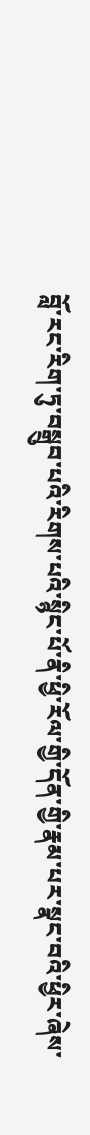བློ་རང་རིག་ཏུ་བསྒྲུབ་པའི་རིགས་པའི་སྙིང་པོ་ནི་ཕྱི་རོལ་གྱི་དོན་གྱི་རྣམ་པར་སྣང་བའི་ཕྱིར་ཞེས་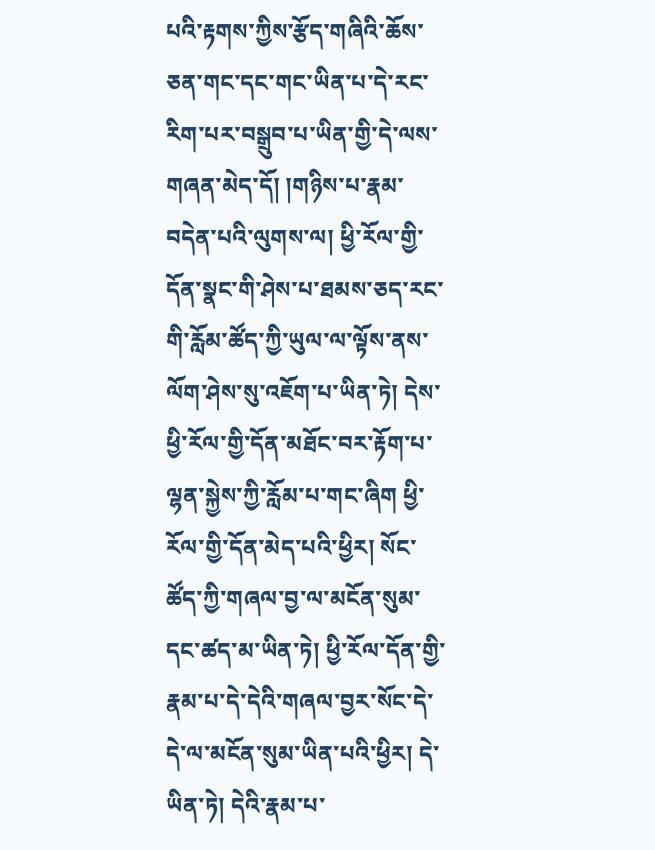པའི་རྟགས་ཀྱིས་རྩོད་གཞིའི་ཆོས་ཅན་གང་དང་གང་ཡིན་པ་དེ་རང་རིག་པར་བསྒྲུབ་པ་ཡིན་གྱི་དེ་ལས་གཞན་མེད་དོ། །གཉིས་པ་རྣམ་བདེན་པའི་ལུགས་ལ། ཕྱི་རོལ་གྱི་དོན་སྣང་གི་ཤེས་པ་ཐམས་ཅད་རང་གི་རློམ་ཚོད་ཀྱི་ཡུལ་ལ་ལྟོས་ནས་ལོག་ཤེས་སུ་འཇོག་པ་ཡིན་ཏེ། དེས་ཕྱི་རོལ་གྱི་དོན་མཐོང་བར་རྟོག་པ་ལྷན་སྐྱེས་ཀྱི་རློམ་པ་གང་ཞིག ཕྱི་རོལ་གྱི་དོན་མེད་པའི་ཕྱིར། སོང་ཚོད་ཀྱི་གཞལ་བྱ་ལ་མངོན་སུམ་དང་ཚད་མ་ཡིན་ཏེ། ཕྱི་རོལ་དོན་གྱི་རྣམ་པ་དེ་དེའི་གཞལ་བྱར་སོང་དེ་དེ་ལ་མངོན་སུམ་ཡིན་པའི་ཕྱིར། དེ་ཡིན་ཏེ། དེའི་རྣམ་པ་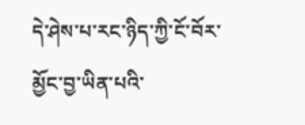དེ་ཤེས་པ་རང་ཉིད་ཀྱི་ངོ་བོར་མྱོང་བྱ་ཡིན་པའི་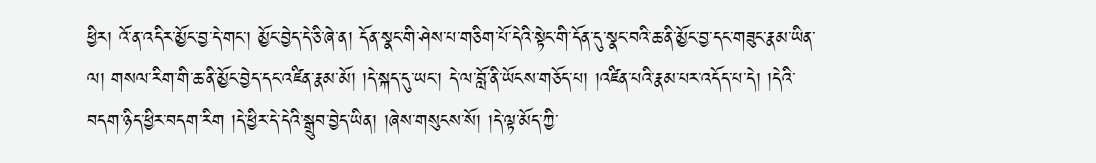ཕྱིར། འོ་ན་འདིར་མྱོང་བྱ་དེ་གང་། མྱོང་བྱེད་དེ་ཅི་ཞེ་ན། དོན་སྣང་གི་ཤེས་པ་གཅིག་པོ་དེའི་སྟེང་གི་དོན་དུ་སྣང་བའི་ཆ་ནི་མྱོང་བྱ་དང་གཟུང་རྣམ་ཡིན་ལ། གསལ་རིག་གི་ཆ་ནི་མྱོང་བྱེད་དང་འཛིན་རྣམ་མོ། །དེ་སྐད་དུ་ཡང་། དེ་ལ་བློ་ནི་ཡོངས་གཅོད་པ། །འཛིན་པའི་རྣམ་པར་འདོད་པ་དེ། །དེའི་བདག་ཉིད་ཕྱིར་བདག་རིག །དེ་ཕྱིར་དེ་དེའི་སྒྲུབ་བྱེད་ཡིན། །ཞེས་གསུངས་སོ། །དེ་ལྟ་མོད་ཀྱི་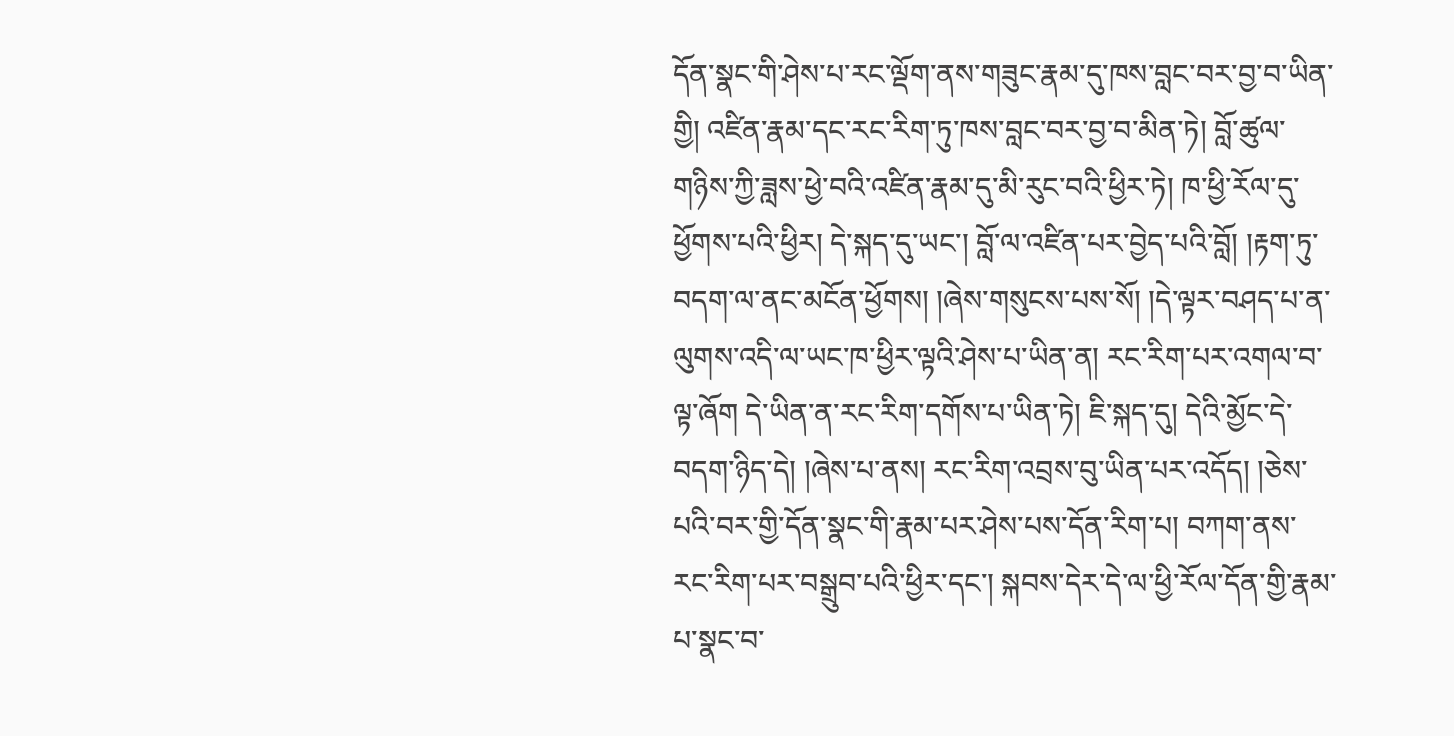དོན་སྣང་གི་ཤེས་པ་རང་ལྡོག་ནས་གཟུང་རྣམ་དུ་ཁས་བླང་བར་བྱ་བ་ཡིན་གྱི། འཛིན་རྣམ་དང་རང་རིག་ཏུ་ཁས་བླང་བར་བྱ་བ་མིན་ཏེ། བློ་ཚུལ་གཉིས་ཀྱི་ཟླས་ཕྱེ་བའི་འཛིན་རྣམ་དུ་མི་རུང་བའི་ཕྱིར་ཏེ། ཁ་ཕྱི་རོལ་དུ་ཕྱོགས་པའི་ཕྱིར། དེ་སྐད་དུ་ཡང་། བློ་ལ་འཛིན་པར་བྱེད་པའི་བློ། །རྟག་ཏུ་བདག་ལ་ནང་མངོན་ཕྱོགས། །ཞེས་གསུངས་པས་སོ། །དེ་ལྟར་བཤད་པ་ན་ལུགས་འདི་ལ་ཡང་ཁ་ཕྱིར་ལྟའི་ཤེས་པ་ཡིན་ན། རང་རིག་པར་འགལ་བ་ལྟ་ཞོག དེ་ཡིན་ན་རང་རིག་དགོས་པ་ཡིན་ཏེ། ཇི་སྐད་དུ། དེའི་མྱོང་དེ་བདག་ཉིད་དེ། །ཞེས་པ་ནས། རང་རིག་འབྲས་བུ་ཡིན་པར་འདོད། །ཅེས་པའི་བར་གྱི་དོན་སྣང་གི་རྣམ་པར་ཤེས་པས་དོན་རིག་པ། བཀག་ནས་རང་རིག་པར་བསྒྲུབ་པའི་ཕྱིར་དང་། སྐབས་དེར་དེ་ལ་ཕྱི་རོལ་དོན་གྱི་རྣམ་པ་སྣང་བ་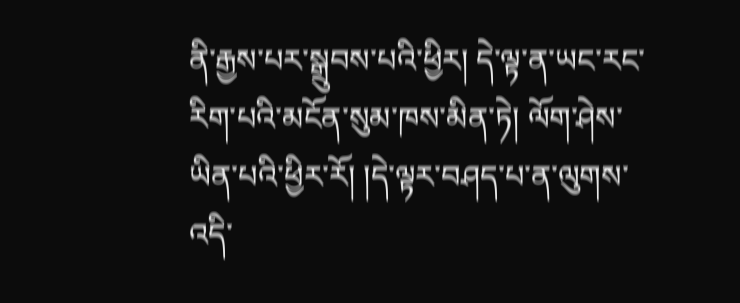ནི་རྒྱས་པར་སྒྲུབས་པའི་ཕྱིར། དེ་ལྟ་ན་ཡང་རང་རིག་པའི་མངོན་སུམ་ཁས་མིན་ཏེ། ལོག་ཤེས་ཡིན་པའི་ཕྱིར་རོ། །དེ་ལྟར་བཤད་པ་ན་ལུགས་འདི་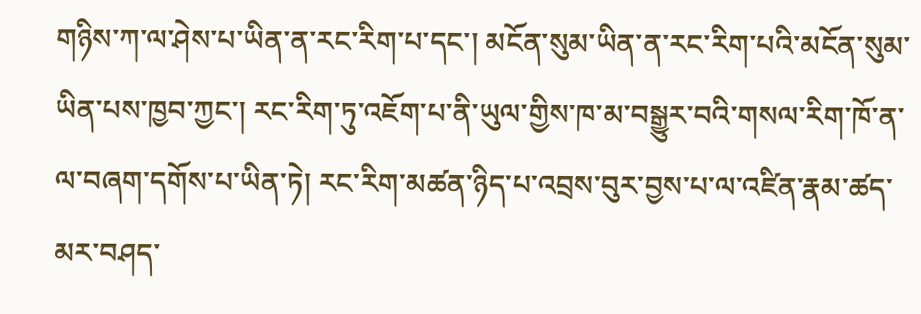གཉིས་ཀ་ལ་ཤེས་པ་ཡིན་ན་རང་རིག་པ་དང་། མངོན་སུམ་ཡིན་ན་རང་རིག་པའི་མངོན་སུམ་ཡིན་པས་ཁྱབ་ཀྱང་། རང་རིག་ཏུ་འཇོག་པ་ནི་ཡུལ་གྱིས་ཁ་མ་བསྒྱུར་བའི་གསལ་རིག་ཁོ་ན་ལ་བཞག་དགོས་པ་ཡིན་ཏེ། རང་རིག་མཚན་ཉིད་པ་འབྲས་བུར་བྱས་པ་ལ་འཛིན་རྣམ་ཚད་མར་བཤད་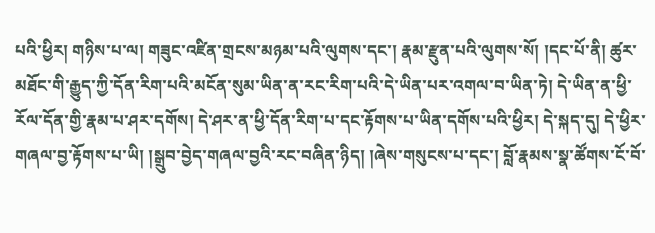པའི་ཕྱིར། གཉིས་པ་ལ། གཟུང་འཛིན་གྲངས་མཉམ་པའི་ལུགས་དང་། རྣམ་རྫུན་པའི་ལུགས་སོ། །དང་པོ་ནི། ཚུར་མཐོང་གི་རྒྱུད་ཀྱི་དོན་རིག་པའི་མངོན་སུམ་ཡིན་ན་རང་རིག་པའི་དེ་ཡིན་པར་འགལ་བ་ཡིན་ཏེ། དེ་ཡིན་ན་ཕྱི་རོལ་དོན་གྱི་རྣམ་པ་ཤར་དགོས། དེ་ཤར་ན་ཕྱི་དོན་རིག་པ་དང་རྟོགས་པ་ཡིན་དགོས་པའི་ཕྱིར། དེ་སྐད་དུ། དེ་ཕྱིར་གཞལ་བྱ་རྟོགས་པ་ཡི། །སྒྲུབ་བྱེད་གཞལ་བྱའི་རང་བཞིན་ཉིད། །ཞེས་གསུངས་པ་དང་། བློ་རྣམས་སྣ་ཚོགས་ངོ་བོ་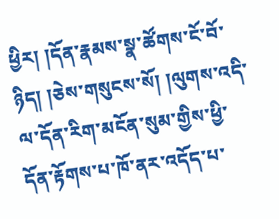ཕྱིར། །དོན་རྣམས་སྣ་ཚོགས་ངོ་བོ་ཉིད། །ཅེས་གསུངས་སོ། །ལུགས་འདི་ལ་དོན་རིག་མངོན་སུམ་གྱིས་ཕྱི་དོན་རྟོགས་པ་ཁོ་ནར་འདོད་པ་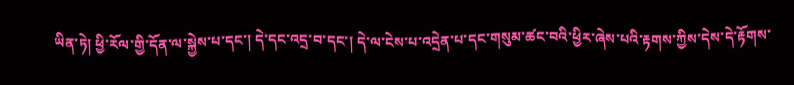ཡིན་ཏེ། ཕྱི་རོལ་གྱི་དོན་ལ་སྐྱེས་པ་དང་། དེ་དང་འདྲ་བ་དང་། དེ་ལ་ངེས་པ་འདྲེན་པ་དང་གསུམ་ཚང་བའི་ཕྱིར་ཞེས་པའི་རྟགས་ཀྱིས་དེས་དེ་རྟོགས་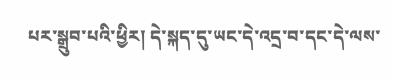པར་སྒྲུབ་པའི་ཕྱིར། དེ་སྐད་དུ་ཡང་དེ་འདྲ་བ་དང་དེ་ལས་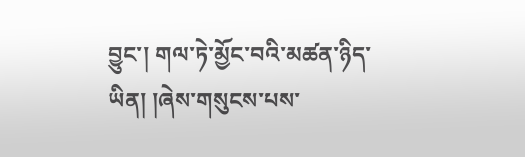བྱུང་། གལ་ཏེ་མྱོང་བའི་མཚན་ཉིད་ཡིན། །ཞེས་གསུངས་པས་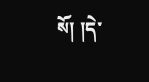སོ། །དེ་